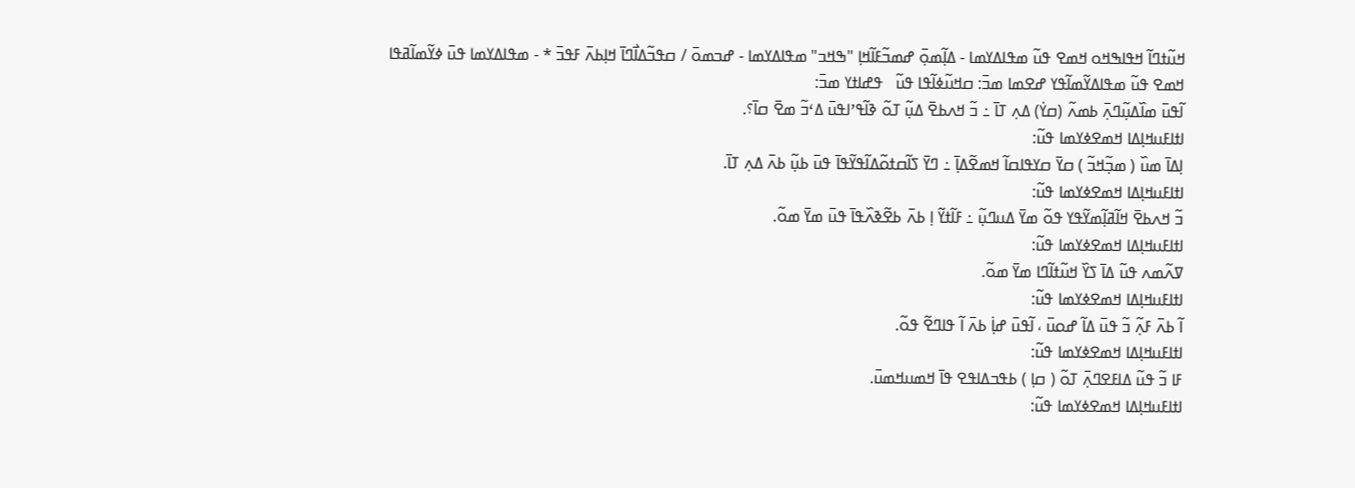ߞߎ߬ߙߣߊ߬ ߞߟߊߒߞߋ ߞߘߐ ߟߎ߬ ߘߟߊߡߌߘߊ - ߡߊ߲߬ߘߋ߲߫ ߝߘߏ߬ߓߊ߬ߞߊ߲ "ߒߞߏ" ߘߟߊߡߌߘߊ - ߝߏߘߋ߫ / ߛߟߏ߬ߡߊ߯ߣߊ߫ ߞߊ߲ߕߍ߫ ߓߟߏ߫ * - ߘߟߊߡߌߘߊ ߟߎ߫ ߦߌ߬ߘߊ߬ߥߟߊ
ߞߘߐ ߟߎ߬ ߘߟߊߡߌ߬ߘߊ߬ߟߌ ߝߐߘߊ ߘߏ߫: ߛߞߎ߬ߦߊ߬ߟߊ ߟߎ߬   ߟߝߊߙߌ ߘߏ߫:
ߊ߬ߟߎ߫ ߘߊ߰ߡߎ߲߬ߣߍ߲߫ ߕߘߍ߬ (ߛߌ߭) ߡߍ߲ ߠߊ߫ ߸ ߏ߬ ߞߍߕߐ߫ ߡߎ߲߬ ߠߋ߬ ߢߊ߬ߟߴߊߟߎ߫ ߡߵߏ߬ ߘߐ߫ ߛߊ߫؟.
ߊߙߊߓߎߞߊ߲ߡߊ ߞߘߐߦߌߘߊ ߟߎ߬:
ߊ߲ߡߊ߫ ߘߎ߰ ( ߘߏ߲߬ߞߏ߬ ) ߛߌ߫ ߛߌߟߊߛߊ߬ ߞߘߐ߬ߡߊ߲߫ ߸ ߣߌ߫ ߖߊ߬ߛߙߋ߬ߡߊ߬ߟߌ߬ߟߊ߫ ߟߎ߫ ߕߎ߲߬ ߕߍ߫ ߡߍ߲ ߠߊ߫.
ߊߙߊߓߎߞߊ߲ߡߊ ߞߘߐߦߌߘߊ ߟߎ߬:
ߏ߬ ߞߍߕߐ߫ ߞߊ߬ߥߊ߲߬ߘߌ߬ߟߌ ߟߋ߬ ߘߌ߫ ߡߎߣߎ߲߬ ߸ ߓߊ߬ߙߌ߬ ߊ߲ ߕߍ߫ ߕߐ߬ߢߍ߰ߟߊ߫ ߟߎ߫ ߘߌ߫ ߘߋ߬.
ߊߙߊߓߎߞߊ߲ߡߊ ߞߘߐߦߌߘߊ ߟߎ߬:
ߜߍ߬ߘߍ ߟߎ߬ ߡߊ߫ ߖߌ߰ ߞߎ߬ߙߊ߬ߣߊ ߘߌ߫ ߘߋ߬.
ߊߙߊߓߎߞߊ߲ߡߊ ߞߘߐߦߌߘߊ ߟߎ߬:
ߊ߬ ߕߍ߫ ߓߍ߲߬ ߏ߬ ߟߎ߫ ߡߊ߬ ߝߋߎ߫ ، ߊ߬ߟߎ߫ ߝߊ߲߭ ߕߍ߫ ߊ߬ ߟߊߣߐ߬ ߟߋ߬.
ߊߙߊߓߎߞߊ߲ߡߊ ߞߘߐߦߌߘߊ ߟߎ߬:
ߓߊ ߏ߬ ߟߎ߬ ߡߊߓߐߣߍ߲߫ ߠߋ߬ ( ߛߊ߲ ) ߕߟߏߡߊߟߐ ߟߊ߫ ߞߘߎߞߘߎ߫.
ߊߙߊߓߎߞߊ߲ߡߊ ߞߘߐߦߌߘߊ ߟߎ߬: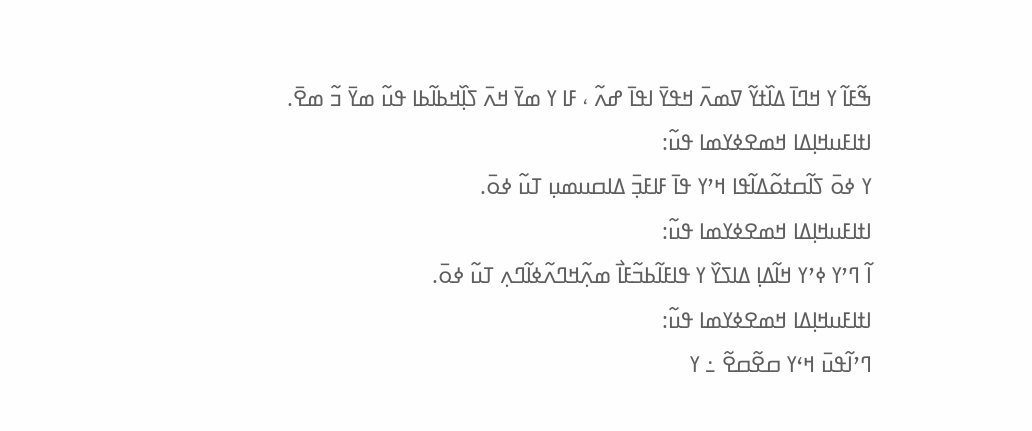ߒ߬ߓߊ߬ ߌ ߞߣߊ߫ ߡߊ߰ߙߌ߬ ߜߘߍ߫ ߞߟߌ߫ ߊߟߊ߫ ߝߍ߬ ، ߓߊ ߌ ߘߌ߫ ߞߍ߫ ߖߊ߲߰ߞߕߊ߬ߕߊ ߟߎ߬ ߘߌ߫ ߏ߬ ߘߐ߫.
ߊߙߊߓߎߞߊ߲ߡߊ ߞߘߐߦߌߘߊ ߟߎ߬:
ߌ ߦߋ߫ ߖߊ߬ߛߙߋ߬ߡߊ߬ߟߊ ߞߴߌ ߟߊ߫ ߓߊߓߏ߲߫ ߡߊߛߎߘߎ߲ ߠߎ߬ ߦߋ߫.
ߊߙߊߓߎߞߊ߲ߡߊ ߞߘߐߦߌߘߊ ߟߎ߬:
ߊ߬ ߣߴߌ ߦߴߌ ߞߊ߬ߡߊ߲ ߡߊߖߌ߰ ߌ ߟߊߓߊ߬ߕߏ߬ߓߊ߯ ߘߍ߲߬ߞߣߍ߬ߦߊ߬ߣߍ߲ ߠߎ߬ ߦߋ߫.
ߊߙߊߓߎߞߊ߲ߡߊ ߞߘߐߦߌߘߊ ߟߎ߬:
ߣߴߊ߬ߟߎ߫ ߞߵߌ ߛߐ߬ߛߐ߬ ߸ ߌ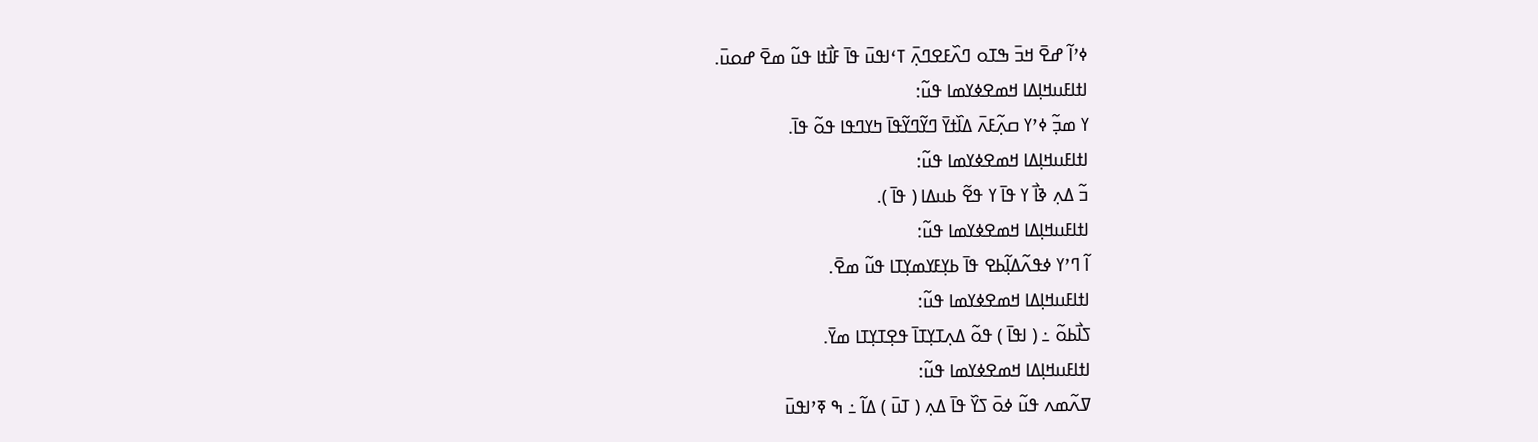ߦߴߊ߬ ߝߐ߫ ߞߏ߫ ߒߠߋ ߣߍ߰ߓߐߣߍ߲߫ ߠߵߊߟߎ߫ ߟߊ߫ ߓߊ߯ߙߊ ߟߎ߬ ߘߐ߫ ߝߋߎ߫.
ߊߙߊߓߎߞߊ߲ߡߊ ߞߘߐߦߌߘߊ ߟߎ߬:
ߌ ߘߏ߲߬ ߦߴߌ ߛߍ߲߬ߓߍ߫ ߡߊ߰ߙߌ߫ ߣߌ߬ߣߌ߬ߟߊ߫ ߤߌߣߟߊ ߟߋ߬ ߟߊ߫.
ߊߙߊߓߎߞߊ߲ߡߊ ߞߘߐߦߌߘߊ ߟߎ߬:
ߏ߬ ߡߍ߲ ߢߊ߯ ߌ ߟߊ߫ ߌ ߟߐ߬ ߕߎߡߊ ( ߟߊ߫ ).
ߊߙߊߓߎߞߊ߲ߡߊ ߞߘߐߦߌߘߊ ߟߎ߬:
ߊ߬ ߣߴߌ ߦߟߍ߬ߡߊ߲߬ߕߐ ߟߊ߫ ߕߌ߲ߓߌߘߌ߲ߠߊ ߟߎ߬ ߘߐ߫.
ߊߙߊߓߎߞߊ߲ߡߊ ߞߘߐߦߌߘߊ ߟߎ߬:
ߖߊ߯ߕߋ߬ ߸ ( ߊߟߊ߫ ) ߟߋ߬ ߡߍ߲ߠߌ߲ߠߊ߫ ߟߐ߲ߠߌ߲ߠߊ ߘߌ߫.
ߊߙߊߓߎߞߊ߲ߡߊ ߞߘߐߦߌߘߊ ߟߎ߬:
ߜߍ߬ߘߍ ߟߎ߬ ߦߋ߫ ߖߌ߰ ߟߊ߫ ߡߍ߲ ( ߠߎ߫ ) ߡߊ߬ ߸ ߒ ߧߴߊߟߎ߫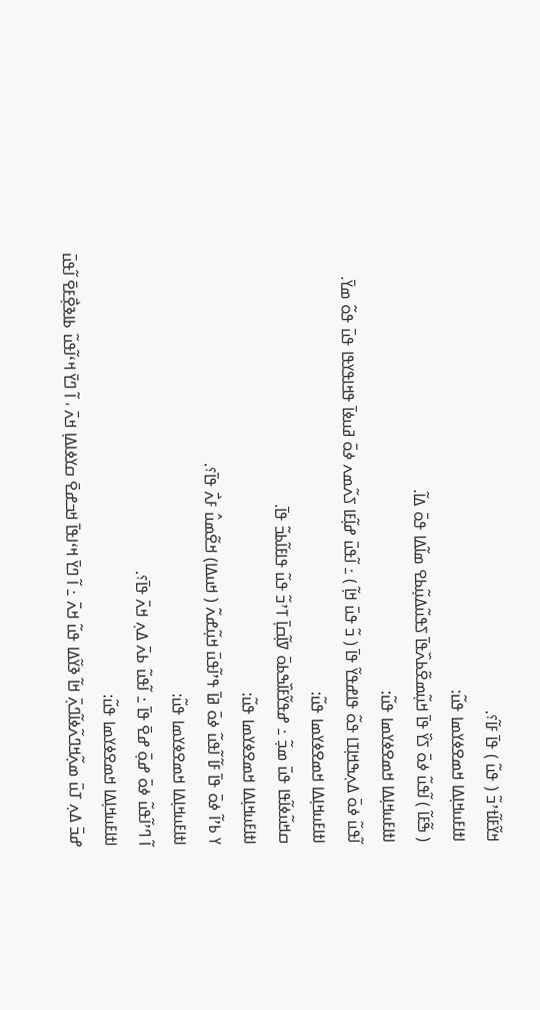ߞߌ߬ߓߊ߬ߙߴߏ߬ ( ߟߎ߬ ) ߟߊ߫ ߓߊ߬؟.
ߊߙߊߓߎߞߊ߲ߡߊ ߞߘߐߦߌߘߊ ߟߎ߬:
( ߒ߬ߓߊ߬ ) ߊ߬ߟߎ߬ ߦߋ߫ ߖߌ߰ ߟߊ߫ ߞߎ߲߬ߘߐ߬ߕߍ߰ߟߊ߫ ߖߟߎ߬ߡߎ߲߬ߕߐ ߘߊ߬ߡߊ ߟߋ߫ ߡߊ߬.
ߊߙߊߓߎߞߊ߲ߡߊ ߞߘߐߦߌߘߊ ߟߎ߬:
ߊ߬ߟߎ߬ ߦߋ߫ ߡߍ߲ߒߞߊ߲ߠߊ ߟߋ߬ ߟߊߝߟߌ߬ ߟߊ߫ ( ߏ߬ ߟߎ߫ ߞߊ߲߬ ) ߸ ߊ߬ߟߎ߫ ߝߊ߲߬ߓߊ ߖߍ߬ߘߍ ߦߋ߫ ߥߎߦߊ߫ ߟߞߊߟߌߟߊ ߟߎ߫ ߟߋ߬ ߘߌ߫.
ߊߙߊߓߎߞߊ߲ߡߊ ߞߘߐߦߌߘߊ ߟߎ߬:
ߛߞߎ߬ߦߊ߬ߟߊ ߟߎ߫ ߘߏ߲߬ ߸ ߝߟߌ߬ߓߊ߰ߒߕߋ߫ ߜߊ߲߬ߛߊ߲߫ ߠߴߏ߬ ߟߎ߬ ߟߊߓߊ߬ߕߏ߬ ߟߊ߫.
ߊߙߊߓߎߞߊ߲ߡߊ ߞߘߐߦߌߘߊ ߟߎ߬:
ߌ ߕߴߊ߬ ߦߋ߫ ߟߊ߫ ߓߊ߬ ߊ߬ߟߎ߬ ߦߋ߫ ߥߊ߫ ߟߴߊ߬ߟߎ߫ ߞߎ߲߬ߝߍ߬ ( ߞߎߡߊ) ߞߐ߬ߘߎ߮ ߓߍ߯ ߟߊ߫؟.
ߊߙߊߓߎߞߊ߲ߡߊ ߞߘߐߦߌߘߊ ߟߎ߬:
ߊ߬ ߣߴߊ߬ߟߎ߬ ߦߋ߫ ߝߋ߲߫ ߝߐ߫ ߟߊ߫ ߸ ߊ߬ߟߎ߬ ߕߍ߫ ߡߍ߲ ߞߍ߫ ߟߊ߫؟.
ߊߙߊߓߎߞߊ߲ߡߊ ߞߘߐߦߌߘߊ ߟߎ߬:
ߝߏ߫ ߡߍ߲ ߠߎ߫ ߘߍ߲߬ߞߣߍ߬ߦߊ߬ߣߍ߲߫ ߞߊ߬ ߢߌ߬ߡߊ ߟߎ߬ ߞߍ߫ ߸ ߊ߬ ߣߌ߫ ߞߵߊߟߊ߫ ߞߏߝߐ߫ ߛߌߦߊߡߊ߲ ߞߍ߫ ، ߊ߬ ߣߌ߫ ߞߵߊ߬ߟߎ߬ ߕߊߢߐ߲߯ߓߐ߫ ߊ߬ߟߎ߫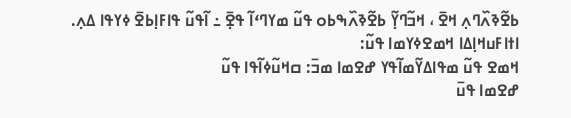ߕߐ߬ߢߍ߰ߣߍ߲ ߞߐ߫ ، ߞߏ߬ߣߌ߲߬ ߕߐ߬ߢߍ߰ߒߕߋ ߟߎ߬ ߘߌߣߵߊ߬ ߟߐ߲߫ ߸ ߊ߬ߟߎ߬ ߟߊߓߊ߲ߕߐ߫ ߦߌߟߊ ߡߍ߲.
ߊߙߊߓߎߞߊ߲ߡߊ ߞߘߐߦߌߘߊ ߟߎ߬:
ߞߘߐ ߟߎ߬ ߘߟߊߡߌ߬ߘߊ߬ߟߌ ߝߐߘߊ ߘߏ߫: ߛߞߎ߬ߦߊ߬ߟߊ ߟߎ߬
ߝߐߘߊ ߟߎ߫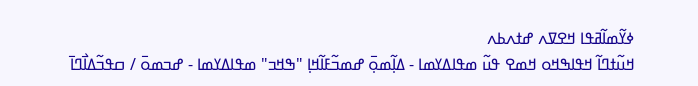ߦߌ߬ߘߊ߬ߥߟߊ ߞߐߜߍ ߝߙߍߕߍ
ߞߎ߬ߙߣߊ߬ ߞߟߊߒߞߋ ߞߘߐ ߟߎ߬ ߘߟߊߡߌߘߊ - ߡߊ߲߬ߘߋ߲߫ ߝߘߏ߬ߓߊ߬ߞߊ߲ "ߒߞߏ" ߘߟߊߡߌߘߊ - ߝߏߘߋ߫ / ߛߟߏ߬ߡߊ߯ߣߊ߫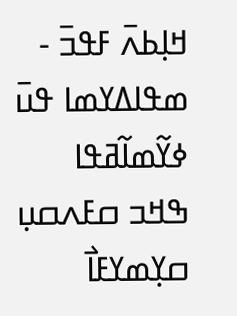ߞߊ߲ߕߍ߫ ߓߟߏ߫ - ߘߟߊߡߌߘߊ ߟߎ߫ ߦߌ߬ߘߊ߬ߥߟߊ
ߒߞߏ ߛߓߍߛߎ߲ ߛߌ߲ߘߌߓߊ߯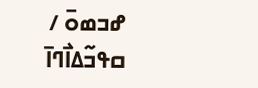ߝߏߘߋ߫ / ߛߟߏ߬ߡߊ߯ߣߊ߫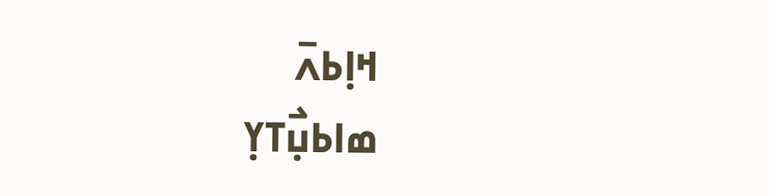ߞߊ߲ߕߍ߫
ߘߊߕߎ߲߯ߠߌ߲